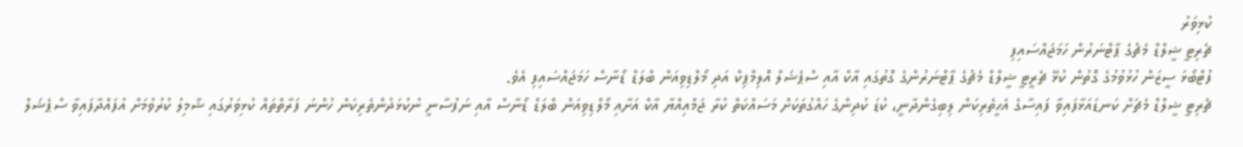ކުޅިވަރު
ޗެރިޓީ ޝީލްޑް މެޗުގެ ޕާޓްނަރުން ހަމަޖައްސައިފި
ފުޓްބޯޅަ ސީޒަން ހުޅުވުމުގެ ގޮތުން ކުޅޭ ޗެރީޓީ ޝީލްޑް މެޗުގެ ޕާޓްނަރުންގެ ގޮތުގައި އާކް އާއި ސްޕެޝަލް އޮލިމްޕިކް އަދި މޯލްޑިވިއަން ބްލަޑް ޑޯނާސް ހަމަޖައްސައިފި އެވެ.
ޗެރިޓީ ޝީލްޑް މެޗަށް ކަނޑައަޅާފައިވާ ފައިސާގެ އެހީތެރިކަން ލިބިގެންދާނީ، ކުޑަ ކުދިންގެ ހައްގުތަކަށް މަސައްކަތް ކުރާ ޖަމްއިއްޔާ އާކް އަށާއި މޯލްޑިވިއަން ބްލަޑް ޑޯނާސް އާއި ނަފުސާނީ ނުކުޅަދުންތެރިކަން ހުންނަ ފަރާތްތައް ކުޅިވަރުގައި ޝާމިލު ކުރުވުމަށް އުފައްދާފައިވާ ސްޕެޝަލް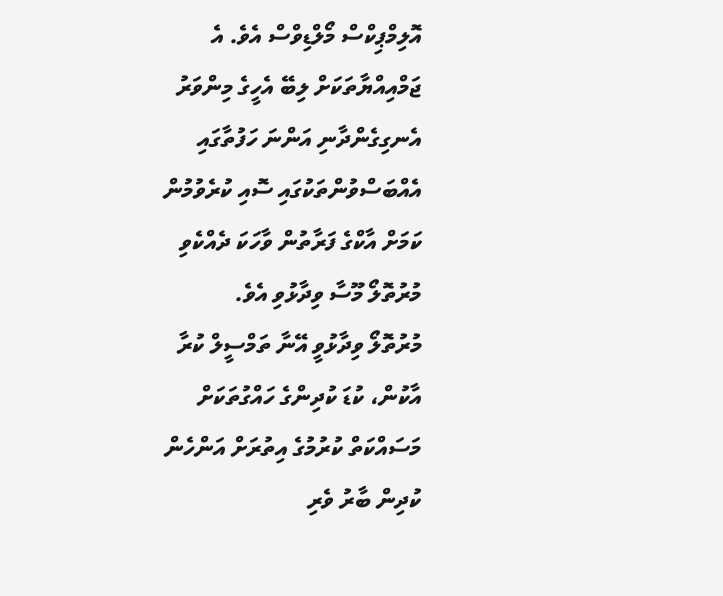އޮލިމްޕިކްސް މޯލްޑިވްސް އެވެ. އެ ޖަމްއިއްޔާތަކަށް ލިބޭ އެހީގެ މިންވަރު އެނގިގެންދާނި އަންނަ ހަފުތާގައި އެއްބަސްވުންތަކުގައި ސޮއި ކުރެވުމުން ކަމަށް އާކްގެ ފަރާތުން ވާހަކަ ދެއްކެވި މުރުތޮލޯ މޫސާ ވިދާޅުވި އެވެ.
މުރުތޮލޯ ވިދާޅުވީ އޭނާ ތަމްސީލް ކުރާ އާކުން، ކުޑަ ކުދިންގެ ހައްގުތަކަށް މަސައްކަތް ކުރުމުގެ އިތުރަށް އަންހެން ކުދިން ބާރު ވެރި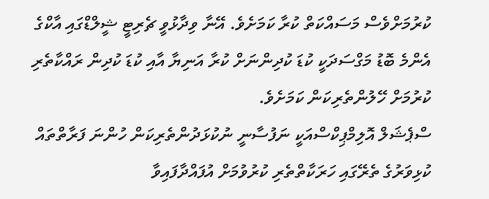ކުރުމަށްވެސް މަސައްކަތް ކުރާ ކަމަށެވެ. އޭނާ ވިދާޅުވީ ޗެރިޓީ ޝީލްޑްގައި އާކްގެ އެންމެ ބޮޑު މަގްސަދަކީ ކުޑަ ކުދިންނަށް ކުރާ އަނިޔާ އާއި ކުޑަ ކުދިން ރައްކާތެރި ކުރުމަށް ހޭލުންތެރިކަން ކަމަށެވެ.
ސްޕެޝަލް އޮލިމްޕިކްސްއަކީ ނަފުސާނީ ނުކުޅަދުންތެރިކަން ހުންނަ ފަރާތްތައް ކުޅިވަރުގެ ތެރޭގައި ހަރަކާތްތެރި ކުރުވުމަށް އުފައްދާފައިވާ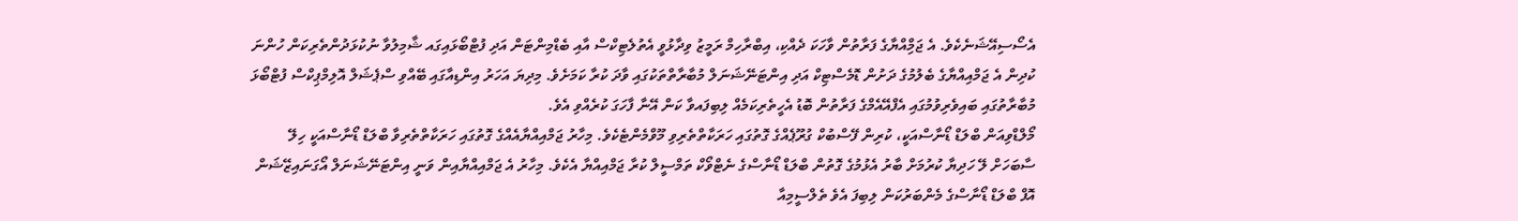އެސޯސިއޭޝަނެކެވެ. އެ ޖަމްިއްޔާގެ ފަރާތުން ވާހަކަ ދެއްކި، އިބްރާހިމް ރަމީޒު ވިދާޅުވީ އެތުލެޓިކްސް އާއި ބެޑްމިންޓަން އަދި ފުޓްބޯޅައިގައ ޝާމިލުވާ ނުކުޅަދުންތެރިކަން ހުންނަ ކުދިން އެ ޖަމްއިއްޔާގެ ބެލުމުގެ ދަށުން ޑޮމެސްޓިކް އަދި އިންޓަނޭޝަނަލް މުބާރާތްތަކުގައި ވާދަ ކުރާ ކަމަށެވެ. މިދިޔަ އަހަރު އިންޑިއާގައި ބޭއްވި ސްޕެޝަލް އޮލިމްޕިކްސް ފުޓްބޯޅަ މުބާރާތުގައި ބައިވެރިވުމުގައި އެފްއޭއެމްގެ ފަރާތުން ބޮޑު އެހީތެރިކަމެއް ލިބިފައވާ ކަން އޭނާ ފާހަގަ ކުރެއްވި އެވެ.
މޯލްޑްވިއަން ބްލަޑް ޑޯނާސްއަކީ، ކުރިން ފޭސްބުކް ގުރޫޕެއްގެ ގޮތުގައި ހަރަކާތްތެރިވި މޫވްމެންޓެކެވެ. މިހާރު ޖަމްއިއްޔާއެއްގެ ގޮތުގައި ހަރަކާތްތެރިވާ ބްލަޑް ޑޯނާސްއަކީ ހިލޭ ސާބަހަށް ލޭ ހަދިޔާ ކުރުމަށް ބާރު އެޅުމުގެ ގޮތުން ބްލަޑް ޑޯނާސްގެ ނެޓްވޯކް ތަމްސީލް ކުރާ ޖަމްއިއްޔާ އެކެވެ. މިހާރު އެ ޖަމްއިއްޔާއިން ވަނީ އިންޓަނޭޝަނަލް އޯގަނައިޒޭޝަން އޮފް ބްލަޑް ޑޯނާސްގެ މެންބަރުކަން ލިބިފަ އެވެ ތެލްސީމިއާ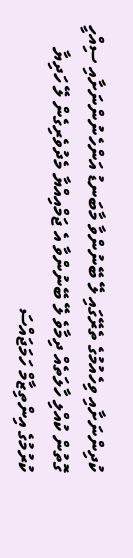ކުދިންނަށާއި ވިހެއުމުގެ ތެރޭގައި ލޭ ބޭނުންވާ މާބަނޑު އަންހެނުންނަށާއި ސިއްހީ ގޮތުން ކުއްލި ހާލަތެއް ދިމާވެ ލޭ ބޭނުންވާ އެ ޖަމްއިއްޔާ މެދުވެރިގެން ލޭ ހަދިޔާ ކުރުމުގެ އިންތިޒާމް ހަމަޖައްސަ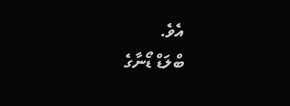އެވެ.
ބްލަޑް ޑޯނާގެ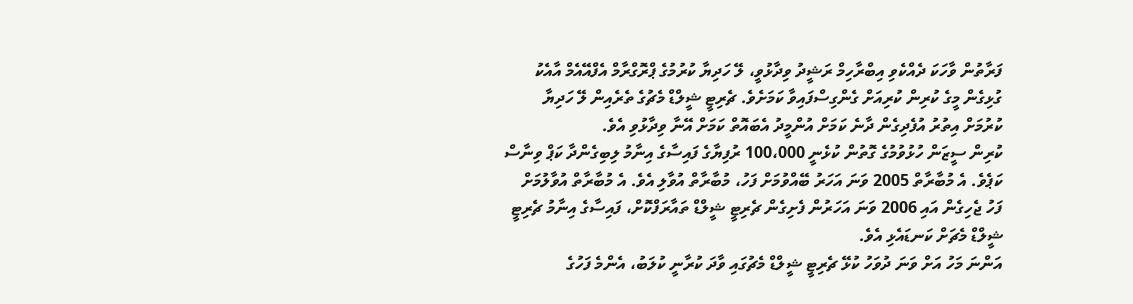ފަރާތުން ވާހަކަ ދެއްކެވި އިބްރާހިމް ރަޝީދު ވިދާޅުވީ، ލޭ ހަދިޔާ ކުރުމުގެ ޕްރޮގްރާމް އެފްއޭއެމް އާއެކު ގުޅިގެން މީގެ ކުރިން ކުރިއަށް ގެންގިސްފައިވާ ކަމަށެވެ. ޗެރިޓީ ޝީލްޑް މެޗުގެ ތެރެއިން ލޭ ހަދިޔާ ކުރުމަށް އިތުރު އުފެދިގެން ދާނެ ކަމަށް އުންމީދު އެބައޮތް ކަމަށް އޭނާ ވިދާޅުވި އެވެ.
ކުރިން ސީޒަން ހުޅުވުމުގެ ގޮތުން ކުޅެނީ 100،000 ރުފިޔާގެ ފައިސާގެ އިނާމު ލިބިގެންދާ ކަޕް ވިނާސް ކަޕެވެ. އެ މުބާރާތް 2005 ވަނަ އަހަރު ބޭއްވުމަށް ފަހު، މުބާރާތް އުވާލި އެވެ. އެ މުބާރާތް އުވާލުމަށް ފަހު ޖެހިގެން އައި 2006 ވަނަ އަހަރުން ފެށިގެން ޗެރިޓީ ޝީލްޑް ތައާރަފްކޮށް، ފައިސާގެ އިނާމު ޗެރިޓީ ޝީލްޑް މެޗަށް ކަނޑައެޅި އެވެ.
އަންނަ މަހު އަށް ވަނަ ދުވަހު ކުޅޭ ޗެރިޓީ ޝީލްޑް މެޗުގައި ވާދަ ކުރާނީ ކުލަބު، އެންމެ ފަހުގެ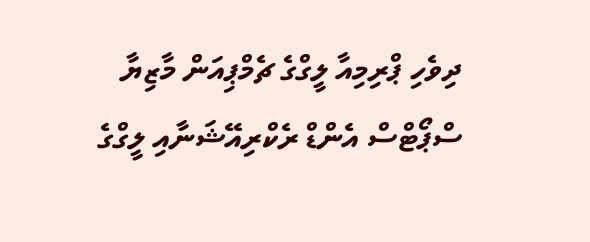ދިވެހި ޕްރިމިއާ ލީގްގެ ޗެމްޕިއަން މާޒިޔާ ސްޕޯޓްސް އެންޑް ރެކްރިއޭޝަނާއި ލީގްގެ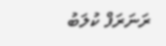ރަނަރަފް ކުލަބު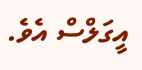އީގަލްސް އެވެ.